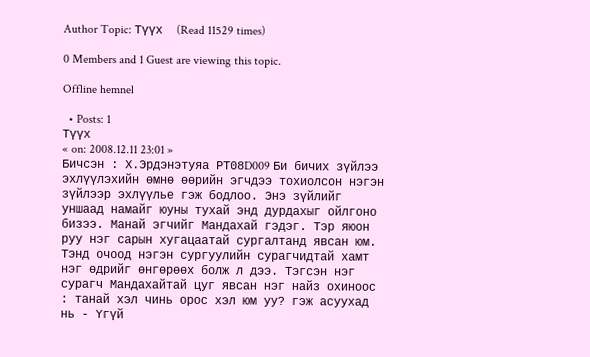Author Topic: Түүх  (Read 11529 times)

0 Members and 1 Guest are viewing this topic.

Offline hemnel

  • Posts: 1
Түүх
« on: 2008.12.11 23:01 »
Бичсэн : Х.Эрдэнэтуяа РТ08D009 Би бичих зүйлээ эхлүүлэхийн өмнө өөрийн эгчдээ тохиолсон нэгэн зүйлээр эхлүүлье гэж бодлоо. Энэ зүйлийг уншаад намайг юуны тухай энд дурдахыг ойлгоно бизээ. Манай эгчийг Мандахай гэдэг. Тэр яюон руу нэг сарын хугацаатай сургалтанд явсан юм. Тэнд очоод нэгэн сургуулийн сурагчидтай хамт нэг өдрийг өнгөрөөх болж л дээ. Тэгсэн нэг сурагч Мандахайтай цуг явсан нэг найз охиноос : танай хэл чинь орос хэл юм уу? гэж асуухад нь - Үгүй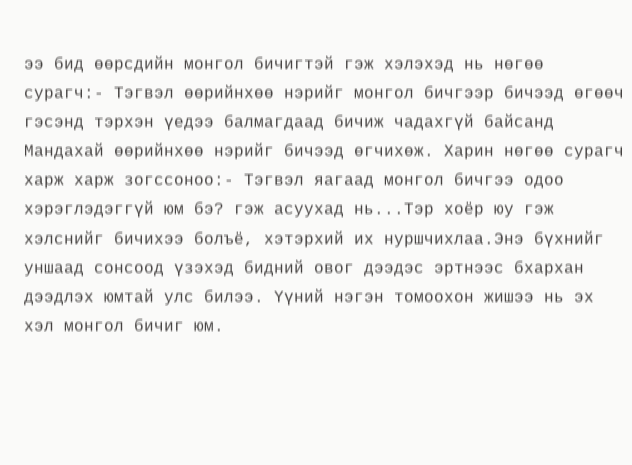ээ бид өөрсдийн монгол бичигтэй гэж хэлэхэд нь нөгөө сурагч:- Тэгвэл өөрийнхөө нэрийг монгол бичгээр бичээд өгөөч гэсэнд тэрхэн үедээ балмагдаад бичиж чадахгүй байсанд Мандахай өөрийнхөө нэрийг бичээд өгчихөж. Харин нөгөө сурагч харж харж зогссоноо:- Тэгвэл яагаад монгол бичгээ одоо хэрэглэдэггүй юм бэ? гэж асуухад нь...Тэр хоёр юу гэж хэлснийг бичихээ болъё, хэтэрхий их нуршчихлаа.Энэ бүхнийг уншаад сонсоод үзэхэд бидний овог дээдэс эртнээс бхархан дээдлэх юмтай улс билээ. Үүний нэгэн томоохон жишээ нь эх хэл монгол бичиг юм.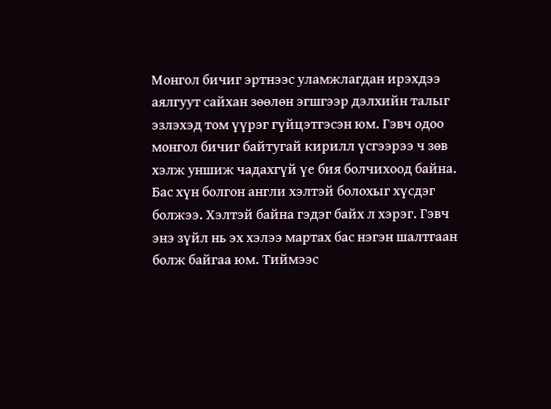Монгол бичиг эртнээс уламжлагдан ирэхдээ аялгуут сайхан зөөлөн эгшгээр дэлхийн талыг эзлэхэд том үүрэг гүйцэтгэсэн юм. Гэвч одоо монгол бичиг байтугай кирилл үсгээрээ ч зөв хэлж уншиж чадахгүй үе бия болчихоод байна. Бас хүн болгон англи хэлтэй болохыг хүсдэг болжээ. Хэлтэй байна гэдэг байх л хэрэг. Гэвч энэ зүйл нь эх хэлээ мартах бас нэгэн шалтгаан болж байгаа юм. Тиймээс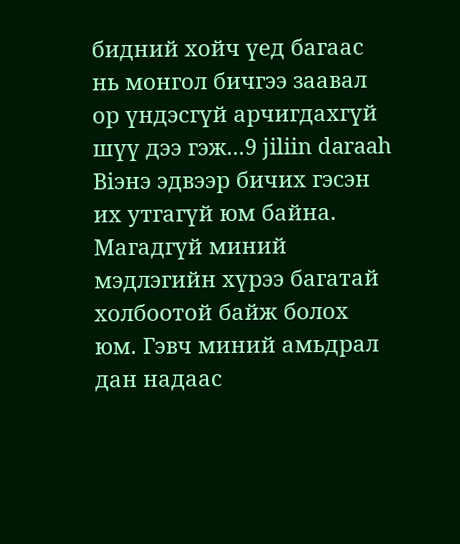бидний хойч үед багаас нь монгол бичгээ заавал ор үндэсгүй арчигдахгүй шүү дээ гэж...9 jiliin daraah Biэнэ эдвээр бичих гэсэн их утгагүй юм байна. Магадгүй миний мэдлэгийн хүрээ багатай холбоотой байж болох юм. Гэвч миний амьдрал дан надаас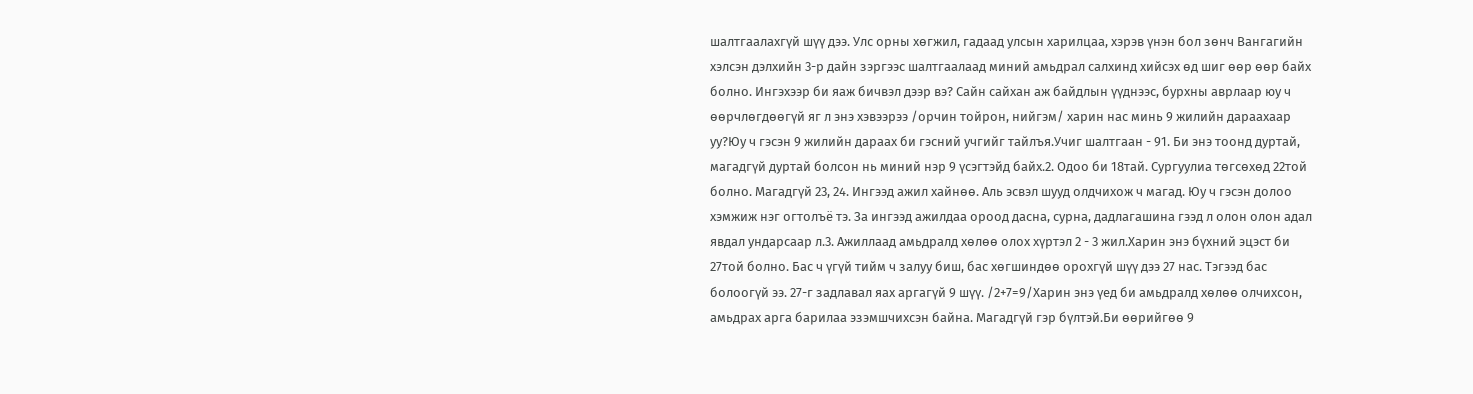шалтгаалахгүй шүү дээ. Улс орны хөгжил, гадаад улсын харилцаа, хэрэв үнэн бол зөнч Вангагийн хэлсэн дэлхийн 3-р дайн зэргээс шалтгаалаад миний амьдрал салхинд хийсэх өд шиг өөр өөр байх болно. Ингэхээр би яаж бичвэл дээр вэ? Сайн сайхан аж байдлын үүднээс, бурхны аврлаар юу ч өөрчлөгдөөгүй яг л энэ хэвээрээ /орчин тойрон, нийгэм/ харин нас минь 9 жилийн дараахаар уу?Юу ч гэсэн 9 жилийн дараах би гэсний учгийг тайлъя.Учиг шалтгаан - 91. Би энэ тоонд дуртай, магадгүй дуртай болсон нь миний нэр 9 үсэгтэйд байх.2. Одоо би 18тай. Сургуулиа төгсөхөд 22той болно. Магадгүй 23, 24. Ингээд ажил хайнөө. Аль эсвэл шууд олдчихож ч магад. Юу ч гэсэн долоо хэмжиж нэг огтолъё тэ. За ингээд ажилдаа ороод дасна, сурна, дадлагашина гээд л олон олон адал явдал ундарсаар л.3. Ажиллаад амьдралд хөлөө олох хүртэл 2 - 3 жил.Харин энэ бүхний эцэст би 27той болно. Бас ч үгүй тийм ч залуу биш, бас хөгшиндөө орохгүй шүү дээ 27 нас. Тэгээд бас болоогүй ээ. 27-г задлавал яах аргагүй 9 шүү. /2+7=9/Харин энэ үед би амьдралд хөлөө олчихсон, амьдрах арга барилаа эзэмшчихсэн байна. Магадгүй гэр бүлтэй.Би өөрийгөө 9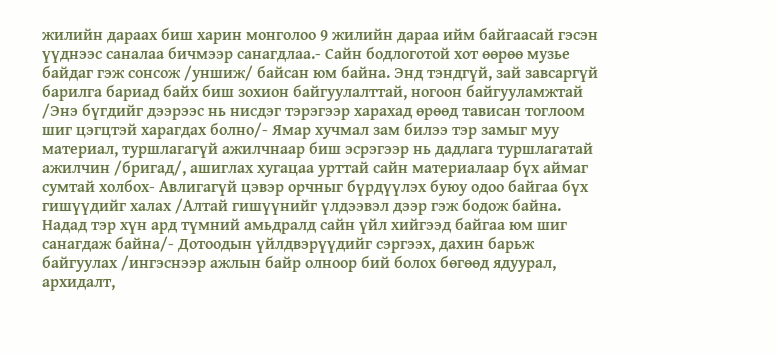жилийн дараах биш харин монголоо 9 жилийн дараа ийм байгаасай гэсэн үүднээс саналаа бичмээр санагдлаа.- Сайн бодлоготой хот өөрөө музье байдаг гэж сонсож /уншиж/ байсан юм байна. Энд тэндгүй, зай завсаргүй барилга бариад байх биш зохион байгуулалттай, ногоон байгууламжтай /Энэ бүгдийг дээрээс нь нисдэг тэрэгээр харахад өрөөд тависан тоглоом шиг цэгцтэй харагдах болно/- Ямар хучмал зам билээ тэр замыг муу материал, туршлагагүй ажилчнаар биш эсрэгээр нь дадлага туршлагатай ажилчин /бригад/, ашиглах хугацаа урттай сайн материалаар бүх аймаг сумтай холбох- Авлигагүй цэвэр орчныг бүрдүүлэх буюу одоо байгаа бүх гишүүдийг халах /Алтай гишүүнийг үлдээвэл дээр гэж бодож байна. Надад тэр хүн ард түмний амьдралд сайн үйл хийгээд байгаа юм шиг санагдаж байна/- Дотоодын үйлдвэрүүдийг сэргээх, дахин барьж байгуулах /ингэснээр ажлын байр олноор бий болох бөгөөд ядуурал, архидалт,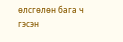өлсгөлөн бага ч гэсэн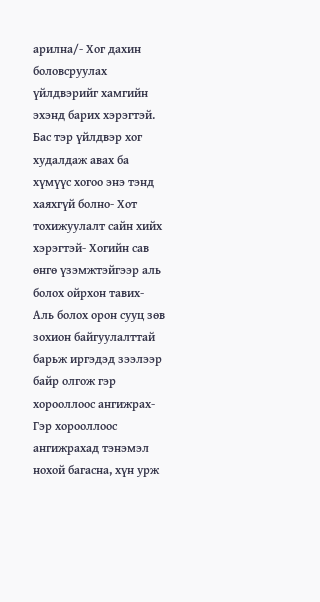арилна/- Хог дахин боловсруулах үйлдвэрийг хамгийн эхэнд барих хэрэгтэй. Бас тэр үйлдвэр хог худалдаж авах ба хүмүүс хогоо энэ тэнд хаяхгүй болно- Хот тохижуулалт сайн хийх хэрэгтэй- Хогийн сав өнгө үзэмжтэйгээр аль болох ойрхон тавих- Аль болох орон сууц зөв зохион байгуулалттай барьж иргэдэд зээлээр байр олгож гэр хорооллоос ангижрах- Гэр хорооллоос ангижрахад тэнэмэл нохой багасна, хүн урж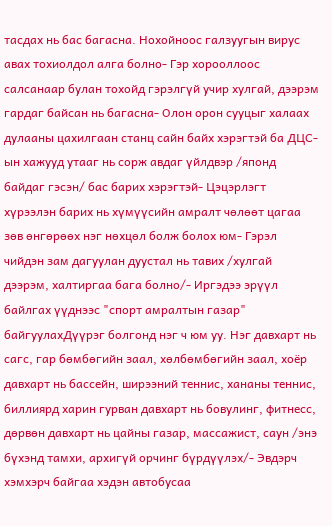тасдах нь бас багасна. Нохойноос галзуугын вирус авах тохиолдол алга болно- Гэр хорооллоос салсанаар булан тохойд гэрэлгүй учир хулгай, дээрэм гардаг байсан нь багасна- Олон орон сууцыг халаах дулааны цахилгаан станц сайн байх хэрэгтэй ба ДЦС-ын хажууд утааг нь сорж авдаг үйлдвэр /японд байдаг гэсэн/ бас барих хэрэгтэй- Цэцэрлэгт хүрээлэн барих нь хүмүүсийн амралт чөлөөт цагаа зөв өнгөрөөх нэг нөхцөл болж болох юм- Гэрэл чийдэн зам дагуулан дуустал нь тавих /хулгай дээрэм, халтиргаа бага болно/- Иргэдээ эрүүл байлгах үүднээс "спорт амралтын газар" байгуулахДүүрэг болгонд нэг ч юм уу. Нэг давхарт нь сагс, гар бөмбөгийн заал, хөлбөмбөгийн заал, хоёр давхарт нь бассейн, ширээний теннис, хананы теннис, биллиярд харин гурван давхарт нь бовулинг, фитнесс, дөрвөн давхарт нь цайны газар, массажист, саун /энэ бүхэнд тамхи, архигүй орчинг бүрдүүлэх/- Эвдэрч хэмхэрч байгаа хэдэн автобусаа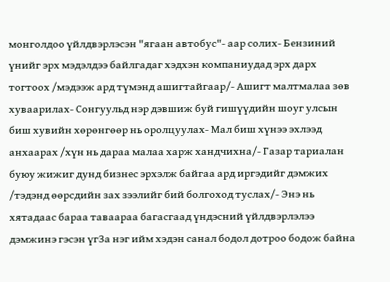монголдоо үйлдвэрлэсэн "ягаан автобус"- аар солих- Бензиний үнийг эрх мэдэлдээ байлгадаг хэдхэн компаниудад эрх дарх тогтоох /мэдээж ард түмэнд ашигтайгаар/- Ашигт малтмалаа зөв хуваарилах- Сонгуульд нэр дэвшиж буй гишүүдийн шоуг улсын биш хувийн хөрөнгөөр нь оролцуулах- Мал биш хүнээ эхлээд анхаарах /хүн нь дараа малаа харж хандчихна/- Газар тариалан буюу жижиг дунд бизнес эрхэлж байгаа ард иргэдийг дэмжих /тэдэнд өөрсдийн зах зээлийг бий болгоход туслах/- Энэ нь хятадаас бараа таваараа багасгаад үндэсний үйлдвэрлэлээ дэмжинэ гэсэн үгЗа нэг ийм хэдэн санал бодол дотроо бодож байна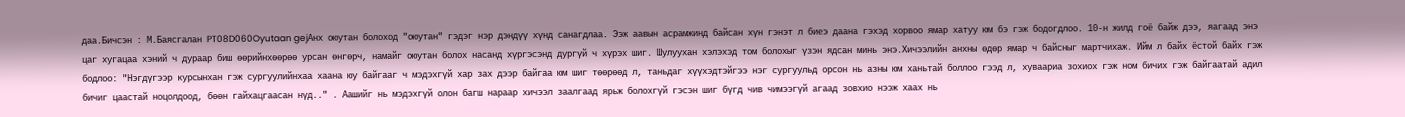даа.Бичсэн : М.Баясгалан PT08D060Oyutaan gejАнх оюутан болоход "оюутан" гэдэг нэр дэндүү хүнд санагдлаа. Ээж аавын асрамжинд байсан хүн гэнэт л биеэ даана гэхэд хорвоо ямар хатуу юм бэ гэж бодогдлоо. 10-н жилд гоё байж дээ, яагаад энэ цаг хугацаа хэний ч дураар биш өөрийнхөөрөө урсан өнгөрч, намайг оюутан болох насанд хүргэсэнд дургүй ч хүрэх шиг. Шулуухан хэлэхэд том болохыг үзэн ядсан минь энэ.Хичээлийн анхны өдөр ямар ч байсныг мартчихаж. Ийм л байх ёстой байх гэж бодлоо: "Нэгдүгээр курсынхан гэж сургуулийнхаа хаана юу байгааг ч мэдэхгүй хар зах дээр байгаа юм шиг төөрөөд л, таньдаг хүүхэдтэйгээ нэг сургуульд орсон нь азны юм ханьтай боллоо гээд л, хуваариа зохиох гэж ном бичих гэж байгаатай адил бичиг цаастай ноцолдоод, бөөн гайхацгаасан нүд.." . Аашийг нь мэдэхгүй олон багш нараар хичээл заалгаад ярьж болохгүй гэсэн шиг бүгд чив чимээгүй агаад зовхио нээж хаах нь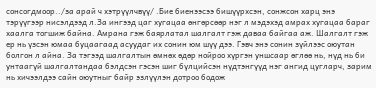сонсогдмоор../за арай ч хэтрүүлчвүү/ .Бие биенээсээ бишүүрхсэн, сонжсон харц энэ тэрүүгээр нисэлдээд л.За ингээд цаг хугацаа өнгөрсөөр нэг л мэдэхэд амрах хугацаа бараг хаалга тогшиж байна. Амрана гэж баярлатал шалгалт гэж даваа байгаа аж. Шалгалт гэж ер нь үзсэн юмаа буцаагаад асуудаг их сонин юм шүү дээ. Гэвч энэ сонин зүйлээс оюутан болгон л айна. За тэгээд шалгалтын өмнөх өдөр нойроо хүргэн уншсаар өглөө нь, нүд нь би унтаагүй шалгалтандаа бэлдсэн гэсэн шиг бүлцийсэн нүдтэнгүүд нэг ангид цугларч, зарим нь хичээлдээ сайн оюутныг байр эзлүүлэн дотроо бодож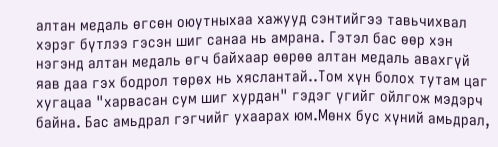алтан медаль өгсөн оюутныхаа хажууд сэнтийгээ тавьчихвал хэрэг бүтлээ гэсэн шиг санаа нь амрана. Гэтэл бас өөр хэн нэгэнд алтан медаль өгч байхаар өөрөө алтан медаль авахгүй яав даа гэх бодрол төрөх нь хяслантай..Том хүн болох тутам цаг хугацаа "харвасан сум шиг хурдан" гэдэг үгийг ойлгож мэдэрч байна. Бас амьдрал гэгчийг ухаарах юм.Мөнх бус хүний амьдрал,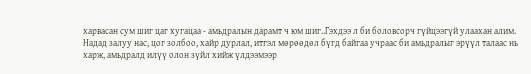харвасан сум шиг цаг хугацаа - амьдралын дарамт ч юм шиг..Гэхдээ л би боловсорч гүйцээгүй улаахан алим. Надад залуу нас, цог золбоо, хайр дурлал, итгэл мөрөөдөл бүгд байгаа учраас би амьдралыг эрүүл талаас нь харж, амьдралд илүү олон зүйл хийж үлдээмээр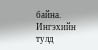байна. Ингэхийн тулд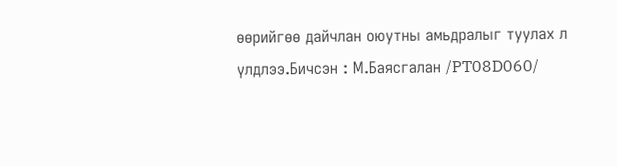өөрийгөө дайчлан оюутны амьдралыг туулах л үлдлээ.Бичсэн : М.Баясгалан /PT08D060/